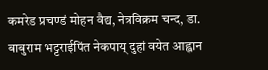कमरेड प्रचण्डं मोहन वैद्य, नेत्रविक्रम चन्द, डा. बाबुराम भट्टराईपिंत नेकपाय् दुहां वयेत आह्वान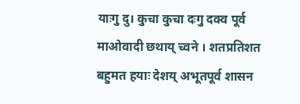याःगु दु। कुचा कुचा दःगु दक्व पूर्व माओवादी छथाय् च्वने । शतप्रतिशत बहुमत हयाः देशय् अभूतपूर्व शासन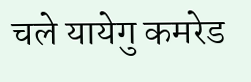चले यायेगु कमरेड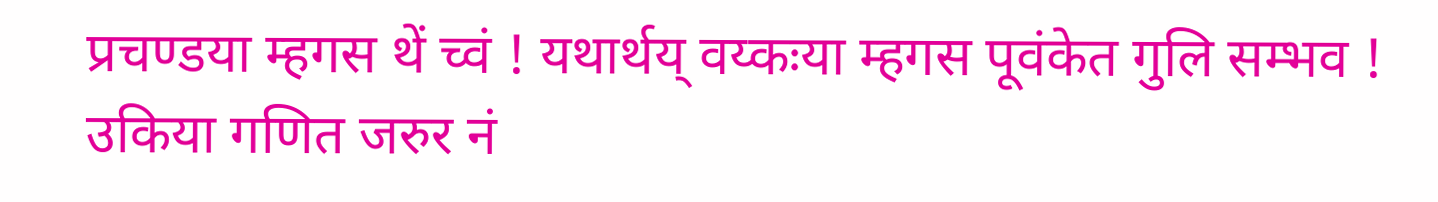प्रचण्डया म्हगस थें च्वं ! यथार्थय् वय्कःया म्हगस पूवंकेत गुलि सम्भव ! उकिया गणित जरुर नं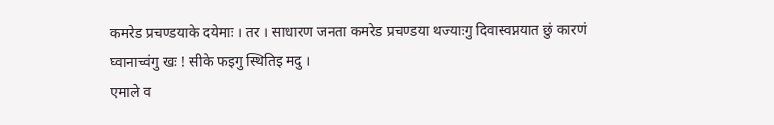कमरेड प्रचण्डयाके दयेमाः । तर । साधारण जनता कमरेड प्रचण्डया थज्याःगु दिवास्वप्नयात छुं कारणं घ्वानाच्वंगु खः ! सीके फइगु स्थितिइ मदु ।
एमाले व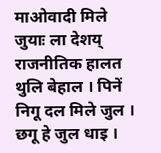माओवादी मिले जुयाः ला देशय् राजनीतिक हालत थुलि बेहाल । पिनें निगू दल मिले जुल । छगू हे जुल धाइ ।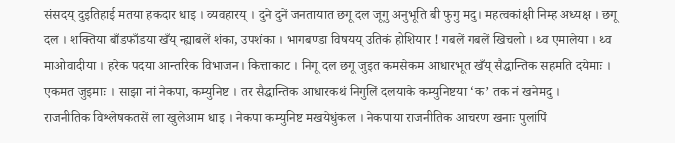संसदय् दुइतिहाई मतया हकदार धाइ । व्यवहारय् । दुने दुनें जनतायात छगू दल जूगु अनुभूति बी फुगु मदु। महत्वकांक्षी निम्ह अध्यक्ष । छगू दल । शक्तिया बाँडफाँडया खँय् न्ह्याबलें शंका, उपशंका । भागबण्डा विषयय् उतिकं होशियार ! गबलें गबलें खिचलो । थ्व एमालेया । थ्व माओवादीया । हरेक पदया आन्तरिक विभाजन। कित्ताकाट । निगू दल छगू जुइत कमसेकम आधारभूत खँय् सैद्धान्तिक सहमति दयेमाः । एकमत जुइमाः । साझा नां नेकपा, कम्युनिष्ट । तर सैद्धान्तिक आधारकथं निगुलिं दलयाके कम्युनिष्टया ‘क’ तक नं खनेमदु ।
राजनीतिक विश्लेषकतसें ला खुलेआम धाइ । नेकपा कम्युनिष्ट मखयेधुंकल । नेकपाया राजनीतिक आचरण खनाः पुलांपिं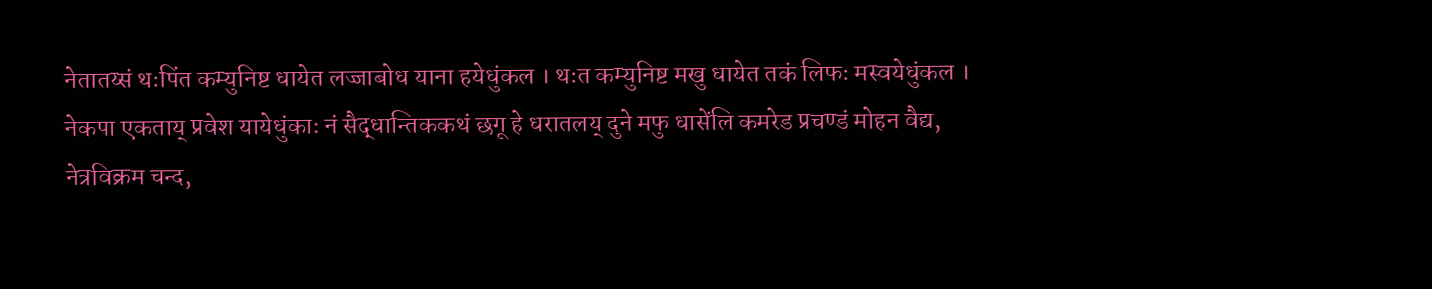नेतातय्सं थःपिंत कम्युनिष्ट धायेत लज्जाबोध याना हयेधुंकल । थःत कम्युनिष्ट मखु धायेत तकं लिफः मस्वयेधुंकल । नेकपा एकताय् प्रवेश यायेधुंकाः नं सैद्धान्तिककथं छगू हे धरातलय् दुने मफु धासेंलि कमरेड प्रचण्डं मोहन वैद्य, नेत्रविक्रम चन्द,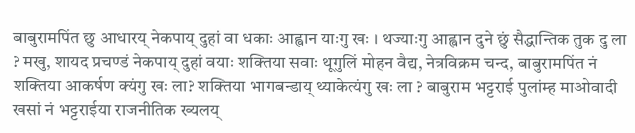बाबुरामपिंत छु आधारय् नेकपाय् दुहां वा धकाः आह्वान याःगु खः । थज्याःगु आह्वान दुने छुं सैद्धान्तिक तुक दु ला ? मखु, शायद प्रचण्डं नेकपाय् दुहां वयाः शक्तिया सवाः थूगुलिं मोहन वैद्य, नेत्रविक्रम चन्द, बाबुरामपिंत नं शक्तिया आकर्षण क्यंगु खः ला? शक्तिया भागबन्डाय् थ्याकेत्यंगु खः ला ? बाबुराम भट्टराई पुलांम्ह माओवादी खसां नं भट्टराईया राजनीतिक ख्यलय्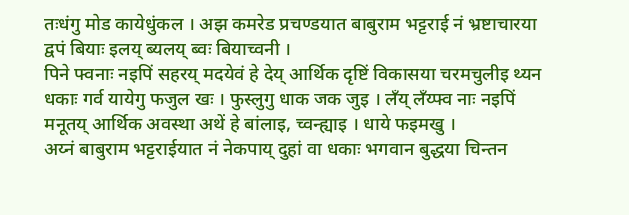तःधंगु मोड कायेधुंकल । अझ कमरेड प्रचण्डयात बाबुराम भट्टराई नं भ्रष्टाचारया द्वपं बियाः इलय् ब्यलय् ब्वः बियाच्वनी ।
पिने फ्वनाः नइपिं सहरय् मदयेवं हे देय् आर्थिक दृष्टिं विकासया चरमचुलीइ थ्यन धकाः गर्व यायेगु फजुल खः । फुस्लुगु धाक जक जुइ । लँय् लँय्फ्व नाः नइपिं मनूतय् आर्थिक अवस्था अथें हे बांलाइ, च्वन्ह्याइ । धाये फइमखु ।
अय्नं बाबुराम भट्टराईयात नं नेकपाय् दुहां वा धकाः भगवान बुद्धया चिन्तन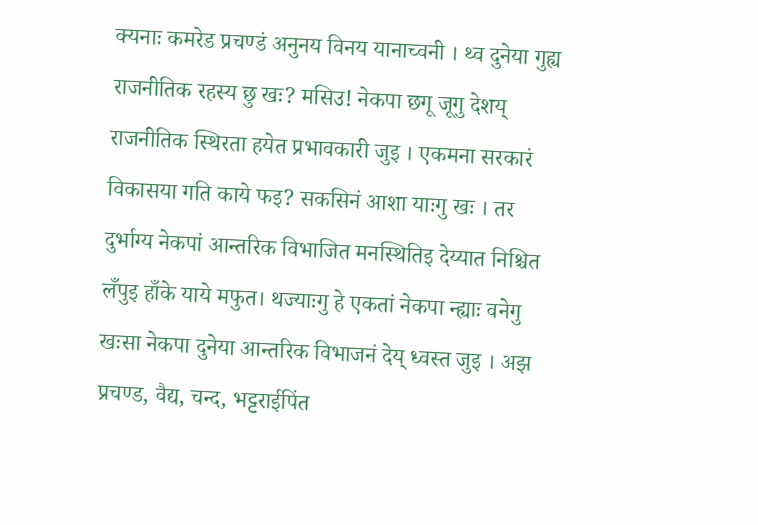क्यनाः कमरेड प्रचण्डं अनुनय विनय यानाच्वनी । थ्व दुनेया गुह्य राजनीतिक रहस्य छु खः? मसिउ! नेकपा छगू जूगु देशय् राजनीतिक स्थिरता हयेत प्रभावकारी जुइ । एकमना सरकारं विकासया गति काये फइ? सकसिनं आशा याःगु खः । तर दुर्भाग्य नेकपां आन्तरिक विभाजित मनस्थितिइ देय्यात निश्चित लँपुइ हाँके याये मफुत। थज्याःगु हे एकतां नेकपा न्ह्याः वनेगु खःसा नेकपा दुनेया आन्तरिक विभाजनं देय् ध्वस्त जुइ । अझ प्रचण्ड, वैद्य, चन्द, भट्टराईपिंत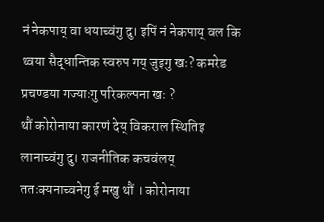नं नेकपाय् वा धयाच्वंगु दु। इपिं नं नेकपाय् वल कि थ्वया सैद्धान्तिक स्वरुप गय् जुइगु खः? कमरेड प्रचण्डया गज्याःगु परिकल्पना खः ?
थौं कोरोनाया कारणं देय् विकराल स्थितिइ लानाच्वंगु दु। राजनीतिक कचवंलय् ततःक्यनाच्वनेगु ई मखु थौं । कोरोनाया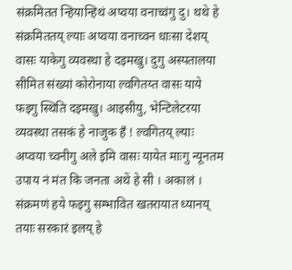संक्रमितत न्हियान्हिथं अप्वया वनाच्वंगु दु। थथे हे संक्रमिततय् ल्याः अप्वया वनाच्वन धाःसा देशय् वासः याकेगु व्यवस्था हे दइमखु। दुगु अस्पतालया सीमित संख्यां कोरोनाया ल्वगितय्त वासः याये फइगु स्थिति दइमखु। आइसीयु, भेन्टिलेटरया व्यवस्था तसकं हे नाजुक हँ ! ल्वगितय् ल्याः अप्वया च्वनीगु अले इमि वासः यायेत माःगु न्यूनतम उपाय नं मंत कि जनता अथें हे सी । अकालं । संक्रमणं हये फइगु सम्भावित खतरायात ध्यानय् तयाः सरकारं इलय् हे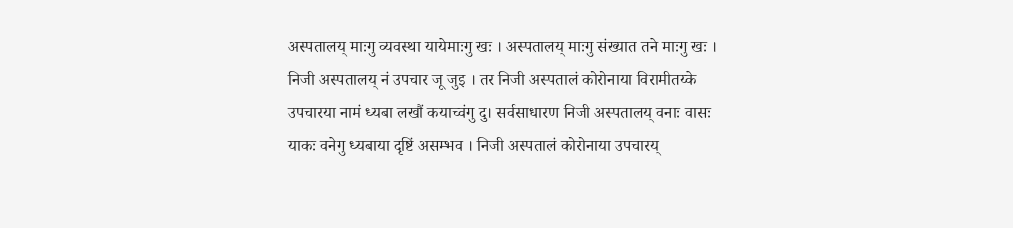अस्पतालय् माःगु व्यवस्था यायेमाःगु खः । अस्पतालय् माःगु संख्यात तने माःगु खः । निजी अस्पतालय् नं उपचार जू जुइ । तर निजी अस्पतालं कोरोनाया विरामीतय्के उपचारया नामं ध्यबा लखौं कयाच्वंगु दु। सर्वसाधारण निजी अस्पतालय् वनाः वासः याकः वनेगु ध्यबाया दृष्टिं असम्भव । निजी अस्पतालं कोरोनाया उपचारय्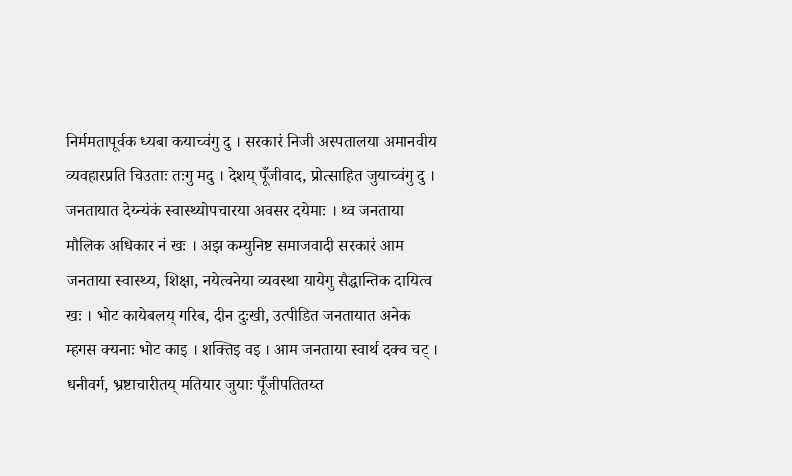निर्ममतापूर्वक ध्यबा कयाच्वंगु दु । सरकारं निजी अस्पतालया अमानवीय व्यवहारप्रति चिउताः तःगु मदु । देशय् पूँजीवाद, प्रोत्साहित जुयाच्वंगु दु ।
जनतायात देय्न्यंकं स्वास्थ्योपचारया अवसर दयेमाः । थ्व जनताया मौलिक अधिकार नं खः । अझ कम्युनिष्ट समाजवादी सरकारं आम जनताया स्वास्थ्य, शिक्षा, नयेत्वनेया व्यवस्था यायेगु सैद्धान्तिक दायित्व खः । भोट कायेबलय् गरिब, दीन दुःखी, उत्पीडित जनतायात अनेक म्हगस क्यनाः भोट काइ । शक्तिइ वइ । आम जनताया स्वार्थ दक्व चट् । धनीवर्ग, भ्रष्टाचारीतय् मतियार जुयाः पूँजीपतितय्त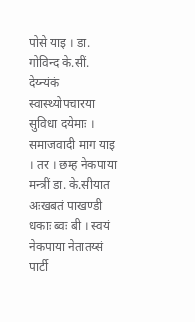पोसे याइ । डा. गोविन्द के.सीं. देय्न्यंकं स्वास्थ्योपचारया सुविधा दयेमाः । समाजवादी माग याइ । तर । छम्ह नेकपाया मन्त्रीं डा. के.सीयात अःखबतं पाखण्डी धकाः ब्वः बी । स्वयं नेकपाया नेतातय्सं पार्टी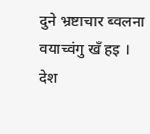दुने भ्रष्टाचार ब्वलना वयाच्वंगु खँ हइ ।
देश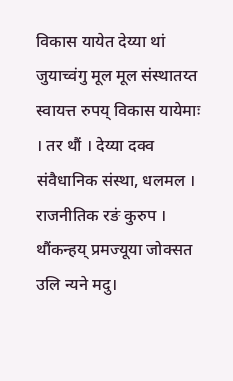विकास यायेत देय्या थां जुयाच्वंगु मूल मूल संस्थातय्त स्वायत्त रुपय् विकास यायेमाः । तर थौं । देय्या दक्व संवैधानिक संस्था, धलमल । राजनीतिक रङं कुरुप । थौंकन्हय् प्रमज्यूया जोक्सत उलि न्यने मदु।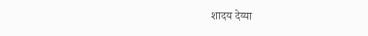शादय देय्या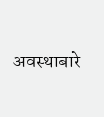अवस्थाबारे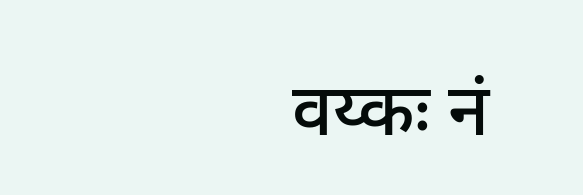वय्कः नं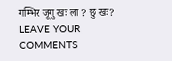गम्भिर जूगु खः ला ? छु खः?
LEAVE YOUR COMMENTS